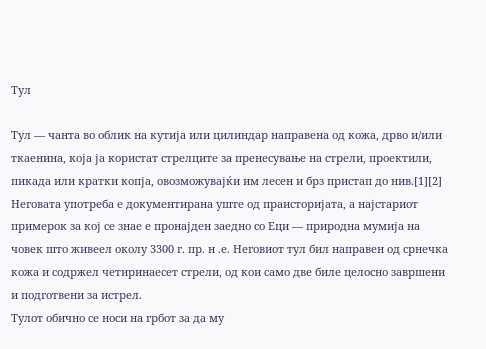Тул

Тул — чанта во облик на кутија или цилиндар направена од кожа, дрво и/или ткаенина, која ја користат стрелците за пренесување на стрели, проектили, пикада или кратки копја, овозможувајќи им лесен и брз пристап до нив.[1][2] Неговата употреба е документирана уште од праисторијата, а најстариот примерок за кој се знае е пронајден заедно со Еци — природна мумија на човек што живеел околу 3300 г. пр. н .е. Неговиот тул бил направен од срнечка кожа и содржел четиринаесет стрели, од кои само две биле целосно завршени и подготвени за истрел.
Тулот обично се носи на грбот за да му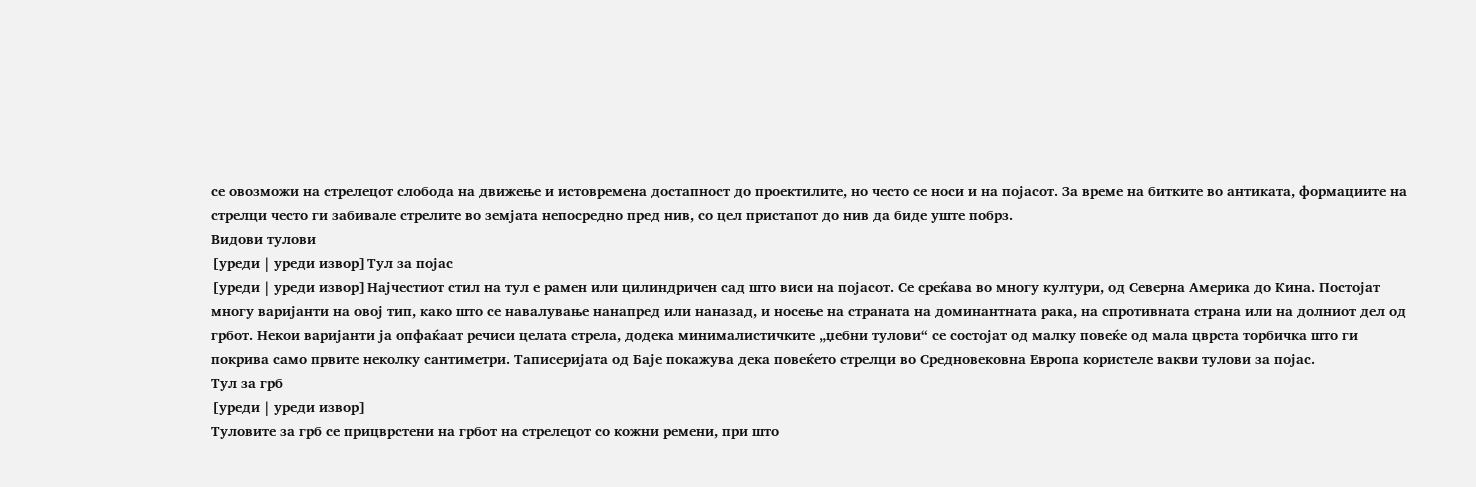се овозможи на стрелецот слобода на движење и истовремена достапност до проектилите, но често се носи и на појасот. За време на битките во антиката, формациите на стрелци често ги забивале стрелите во земјата непосредно пред нив, со цел пристапот до нив да биде уште побрз.
Видови тулови
[уреди | уреди извор]Тул за појас
[уреди | уреди извор]Најчестиот стил на тул е рамен или цилиндричен сад што виси на појасот. Се среќава во многу култури, од Северна Америка до Кина. Постојат многу варијанти на овој тип, како што се навалување нанапред или наназад, и носење на страната на доминантната рака, на спротивната страна или на долниот дел од грбот. Некои варијанти ја опфаќаат речиси целата стрела, додека минималистичките „џебни тулови“ се состојат од малку повеќе од мала цврста торбичка што ги покрива само првите неколку сантиметри. Таписеријата од Баје покажува дека повеќето стрелци во Средновековна Европа користеле вакви тулови за појас.
Тул за грб
[уреди | уреди извор]
Туловите за грб се прицврстени на грбот на стрелецот со кожни ремени, при што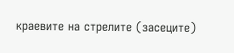краевите на стрелите (засеците)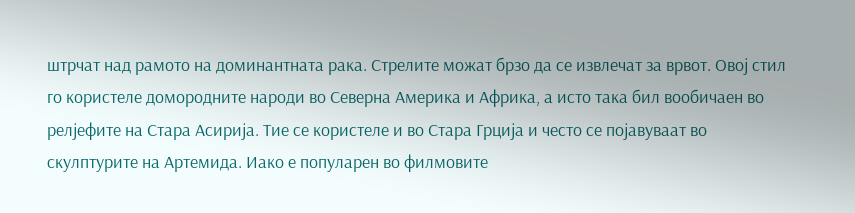штрчат над рамото на доминантната рака. Стрелите можат брзо да се извлечат за врвот. Овој стил го користеле домородните народи во Северна Америка и Африка, а исто така бил вообичаен во релјефите на Стара Асирија. Тие се користеле и во Стара Грција и често се појавуваат во скулптурите на Артемида. Иако е популарен во филмовите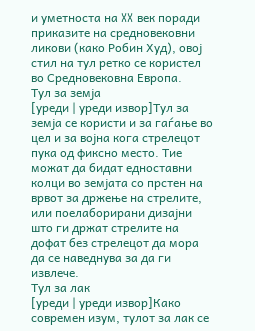и уметноста на XX век поради приказите на средновековни ликови (како Робин Худ), овој стил на тул ретко се користел во Средновековна Европа.
Тул за земја
[уреди | уреди извор]Тул за земја се користи и за гаѓање во цел и за војна кога стрелецот пука од фиксно место. Тие можат да бидат едноставни колци во земјата со прстен на врвот за држење на стрелите, или поелаборирани дизајни што ги држат стрелите на дофат без стрелецот да мора да се наведнува за да ги извлече.
Тул за лак
[уреди | уреди извор]Како современ изум, тулот за лак се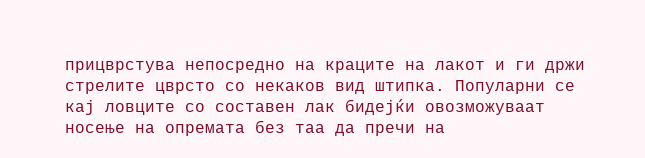прицврстува непосредно на краците на лакот и ги држи стрелите цврсто со некаков вид штипка. Популарни се кај ловците со составен лак бидејќи овозможуваат носење на опремата без таа да пречи на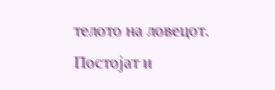телото на ловецот.
Постојат и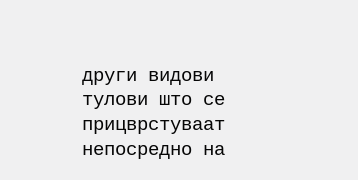други видови тулови што се прицврстуваат непосредно на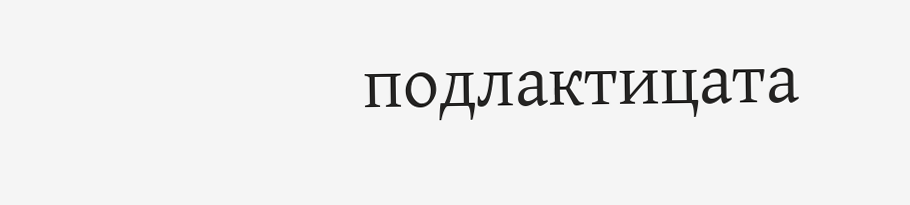подлактицата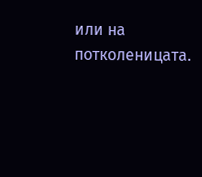или на потколеницата.